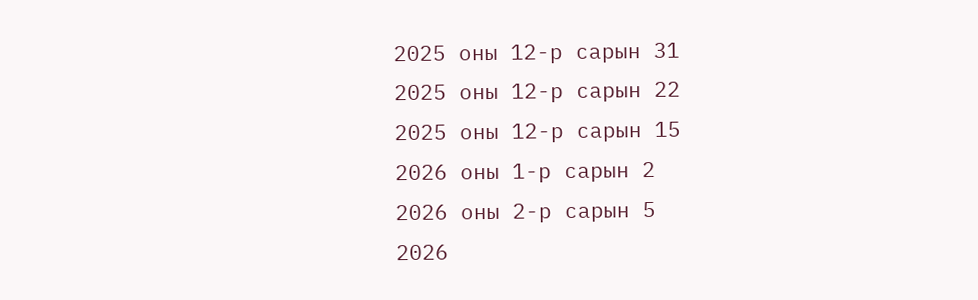2025 оны 12-р сарын 31
2025 оны 12-р сарын 22
2025 оны 12-р сарын 15
2026 оны 1-р сарын 2
2026 оны 2-р сарын 5
2026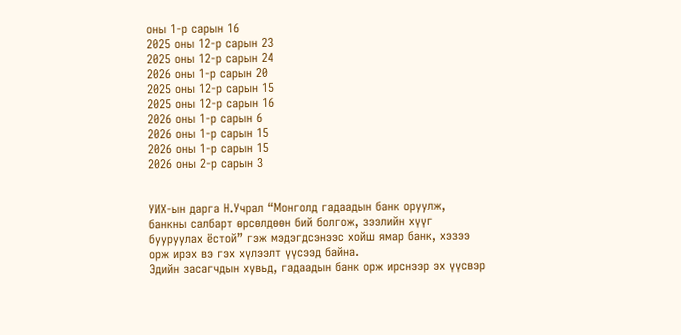оны 1-р сарын 16
2025 оны 12-р сарын 23
2025 оны 12-р сарын 24
2026 оны 1-р сарын 20
2025 оны 12-р сарын 15
2025 оны 12-р сарын 16
2026 оны 1-р сарын 6
2026 оны 1-р сарын 15
2026 оны 1-р сарын 15
2026 оны 2-р сарын 3


УИХ-ын дарга Н.Учрал “Монголд гадаадын банк оруулж, банкны салбарт өрсөлдөөн бий болгож, зээлийн хүүг бууруулах ёстой” гэж мэдэгдсэнээс хойш ямар банк, хэзээ орж ирэх вэ гэх хүлээлт үүсээд байна.
Эдийн засагчдын хувьд, гадаадын банк орж ирснээр эх үүсвэр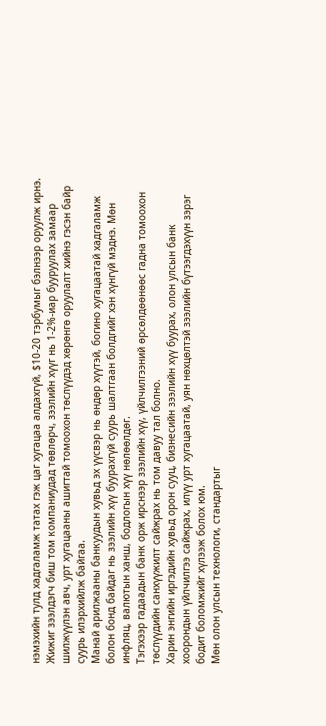нэмэхийн тулд хадгаламж татах гэж цаг хугацаа алдахгүй, $10-20 тэрбумыг бэлнээр оруулж ирнэ. Жижиг зээлдэгч биш том компаниудад төвлөрч, зээлийн хүүг нь 1-2%-иар бууруулах замаар шилжүүлэн авч, урт хугацааны ашигтай томоохон төслүүдэд хөрөнгө оруулалт хийнэ гэсэн байр суурь илэрхийлж байгаа.
Манай арилжааны банкуудын хувьд эх үүсвэр нь өндөр хүүтэй, богино хугацаатай хадгаламж болон бонд байдаг нь зээлийн хүү буурахгүй суурь шалтгаан болдгийг хэн хүнгүй мэднэ. Мөн инфляц, валютын ханш, бодлогын хүү нөлөөлдөг.
Тэгэхээр гадаадын банк орж ирснээр зээлийн хүү, үйлчилгээний өрсөлдөөнөөс гадна томоохон төслүүдийн санхүүжилт сайжрах нь том давуу тал болно.
Харин энгийн иргэдийн хувьд орон сууц, бизнесийн зээлийн хүү буурах, олон улсын банк хоорондын үйлчилгээ сайжрах, илүү урт хугацаатай, уян нөхцөлтэй зээлийн бүтээгдэхүүн зэрэг бодит боломжийг хүлээж болох юм.
Мөн олон улсын технологи, стандартыг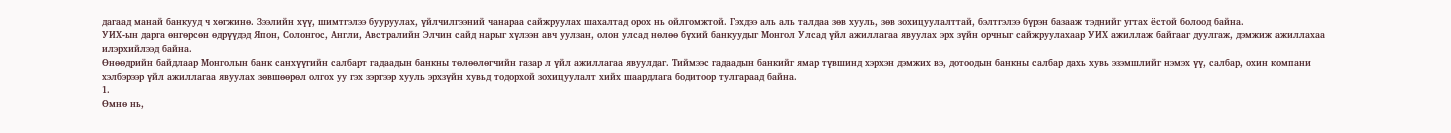дагаад манай банкууд ч хөгжинө. Зээлийн хүү, шимтгэлээ бууруулах, үйлчилгээний чанараа сайжруулах шахалтад орох нь ойлгомжтой. Гэхдээ аль аль талдаа зөв хууль, зөв зохицуулалттай, бэлтгэлээ бүрэн базааж тэднийг угтах ёстой болоод байна.
УИХ-ын дарга өнгөрсөн өдрүүдэд Япон, Солонгос, Англи, Австралийн Элчин сайд нарыг хүлээн авч уулзан, олон улсад нөлөө бүхий банкуудыг Монгол Улсад үйл ажиллагаа явуулах эрх зүйн орчныг сайжруулахаар УИХ ажиллаж байгааг дуулгаж, дэмжиж ажиллахаа илэрхийлээд байна.
Өнөөдрийн байдлаар Монголын банк санхүүгийн салбарт гадаадын банкны төлөөлөгчийн газар л үйл ажиллагаа явуулдаг. Тиймээс гадаадын банкийг ямар түвшинд хэрхэн дэмжих вэ, дотоодын банкны салбар дахь хувь эзэмшлийг нэмэх үү, салбар, охин компани хэлбэрээр үйл ажиллагаа явуулах зөвшөөрөл олгох уу гэх зэргээр хууль эрхзүйн хувьд тодорхой зохицуулалт хийх шаардлага бодитоор тулгараад байна.
1.
Өмнө нь,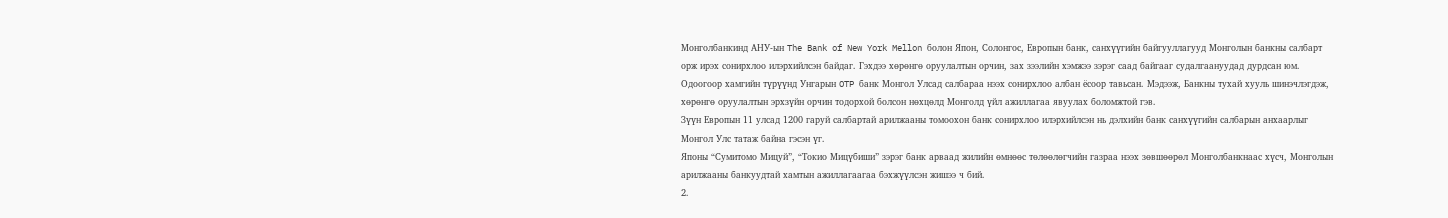Монголбанкинд АНУ-ын The Bank of New York Mellon болон Япон, Солонгос, Европын банк, санхүүгийн байгууллагууд Монголын банкны салбарт орж ирэх сонирхлоо илэрхийлсэн байдаг. Гэхдээ хөрөнгө оруулалтын орчин, зах зээлийн хэмжээ зэрэг саад байгааг судалгаануудад дурдсан юм. Одоогоор хамгийн түрүүнд Унгарын OTP банк Монгол Улсад салбараа нээх сонирхлоо албан ёсоор тавьсан. Мэдээж, Банкны тухай хууль шинэчлэгдэж, хөрөнгө оруулалтын эрхзүйн орчин тодорхой болсон нөхцөлд Монголд үйл ажиллагаа явуулах боломжтой гэв.
Зүүн Европын 11 улсад 1200 гаруй салбартай арилжааны томоохон банк сонирхлоо илэрхийлсэн нь дэлхийн банк санхүүгийн салбарын анхаарлыг Монгол Улс татаж байна гэсэн үг.
Японы “Сумитомо Мицуй”, “Токио Мицүбиши” зэрэг банк арваад жилийн өмнөөс төлөөлөгчийн газраа нээх зөвшөөрөл Монголбанкнаас хүсч, Монголын арилжааны банкуудтай хамтын ажиллагаагаа бэхжүүлсэн жишээ ч бий.
2.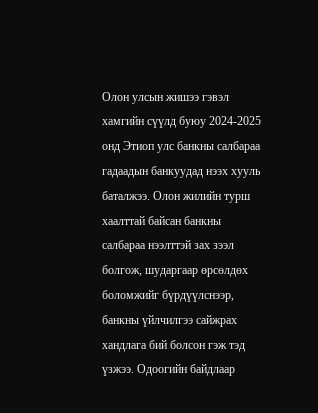Олон улсын жишээ гэвэл хамгийн сүүлд буюу 2024-2025 онд Этиоп улс банкны салбараа гадаадын банкуудад нээх хууль баталжээ. Олон жилийн турш хаалттай байсан банкны салбараа нээлттэй зах зээл болгож, шударгаар өрсөлдөх боломжийг бүрдүүлснээр, банкны үйлчилгээ сайжрах хандлага бий болсон гэж тэд үзжээ. Одоогийн байдлаар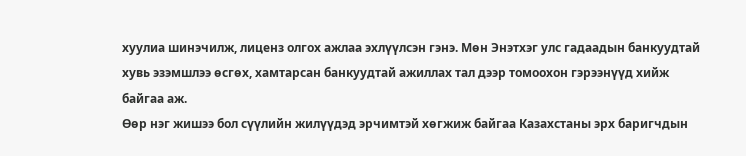хуулиа шинэчилж, лиценз олгох ажлаа эхлүүлсэн гэнэ. Мөн Энэтхэг улс гадаадын банкуудтай хувь эзэмшлээ өсгөх, хамтарсан банкуудтай ажиллах тал дээр томоохон гэрээнүүд хийж байгаа аж.
Өөр нэг жишээ бол сүүлийн жилүүдэд эрчимтэй хөгжиж байгаа Казахстаны эрх баригчдын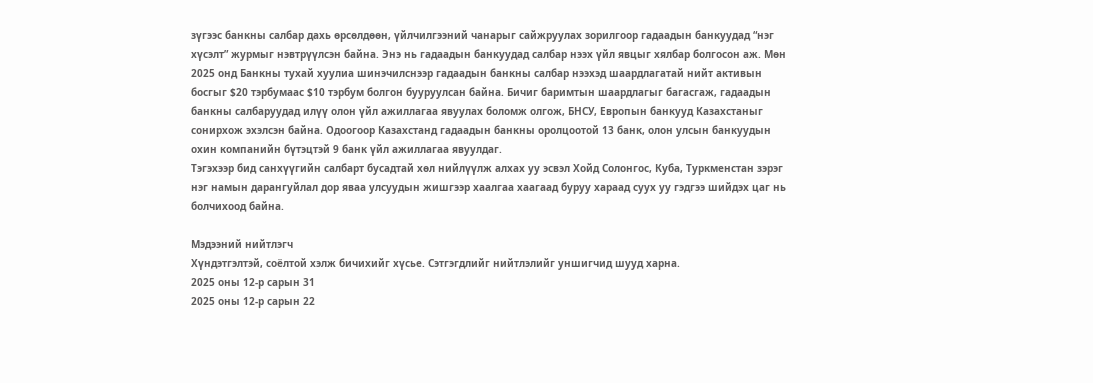зүгээс банкны салбар дахь өрсөлдөөн, үйлчилгээний чанарыг сайжруулах зорилгоор гадаадын банкуудад “нэг хүсэлт” журмыг нэвтрүүлсэн байна. Энэ нь гадаадын банкуудад салбар нээх үйл явцыг хялбар болгосон аж. Мөн 2025 онд Банкны тухай хуулиа шинэчилснээр гадаадын банкны салбар нээхэд шаардлагатай нийт активын босгыг $20 тэрбумаас $10 тэрбум болгон бууруулсан байна. Бичиг баримтын шаардлагыг багасгаж, гадаадын банкны салбаруудад илүү олон үйл ажиллагаа явуулах боломж олгож, БНСУ, Европын банкууд Казахстаныг сонирхож эхэлсэн байна. Одоогоор Казахстанд гадаадын банкны оролцоотой 13 банк, олон улсын банкуудын охин компанийн бүтэцтэй 9 банк үйл ажиллагаа явуулдаг.
Тэгэхээр бид санхүүгийн салбарт бусадтай хөл нийлүүлж алхах уу эсвэл Хойд Солонгос, Куба, Туркменстан зэрэг нэг намын дарангуйлал дор яваа улсуудын жишгээр хаалгаа хаагаад буруу хараад суух уу гэдгээ шийдэх цаг нь болчихоод байна.

Мэдээний нийтлэгч
Хүндэтгэлтэй, соёлтой хэлж бичихийг хүсье. Сэтгэгдлийг нийтлэлийг уншигчид шууд харна.
2025 оны 12-р сарын 31
2025 оны 12-р сарын 22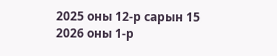2025 оны 12-р сарын 15
2026 оны 1-р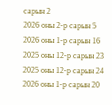сарын 2
2026 оны 2-р сарын 5
2026 оны 1-р сарын 16
2025 оны 12-р сарын 23
2025 оны 12-р сарын 24
2026 оны 1-р сарын 20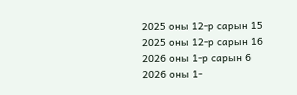2025 оны 12-р сарын 15
2025 оны 12-р сарын 16
2026 оны 1-р сарын 6
2026 оны 1-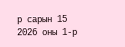р сарын 15
2026 оны 1-р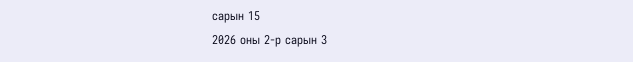сарын 15
2026 оны 2-р сарын 3